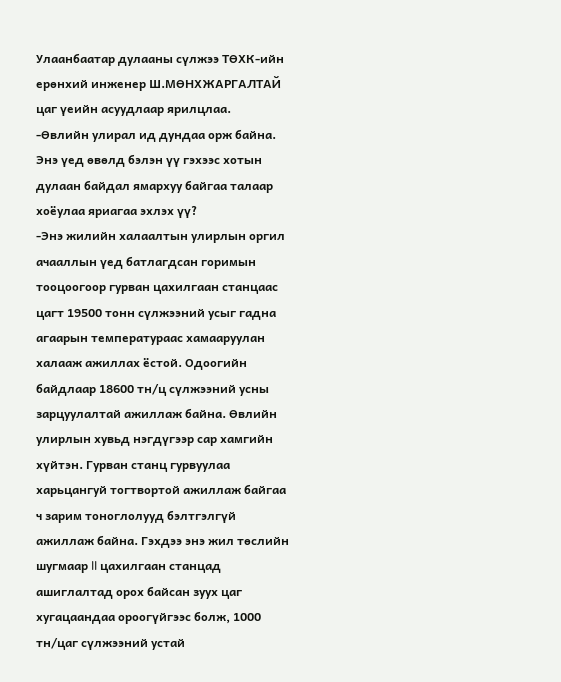Улаанбаатар дулааны сүлжээ ТӨХК-ийн ерөнхий инженер Ш.МӨНХЖАРГАЛТАЙ цаг үеийн асуудлаар ярилцлаа.
-Өвлийн улирал ид дундаа орж байна. Энэ үед өвөлд бэлэн үү гэхээс хотын дулаан байдал ямархуу байгаа талаар хоёулаа яриагаа эхлэх үү?
-Энэ жилийн халаалтын улирлын оргил ачааллын үед батлагдсан горимын тооцоогоор гурван цахилгаан станцаас цагт 19500 тонн сүлжээний усыг гадна агаарын температураас хамааруулан халааж ажиллах ёстой. Одоогийн байдлаар 18600 тн/ц сүлжээний усны зарцуулалтай ажиллаж байна. Өвлийн улирлын хувьд нэгдүгээр сар хамгийн хүйтэн. Гурван станц гурвуулаа харьцангуй тогтвортой ажиллаж байгаа ч зарим тоноглолууд бэлтгэлгүй ажиллаж байна. Гэхдээ энэ жил төслийн шугмаар II цахилгаан станцад ашиглалтад орох байсан зуух цаг хугацаандаа ороогүйгээс болж, 1000 тн/цаг сүлжээний устай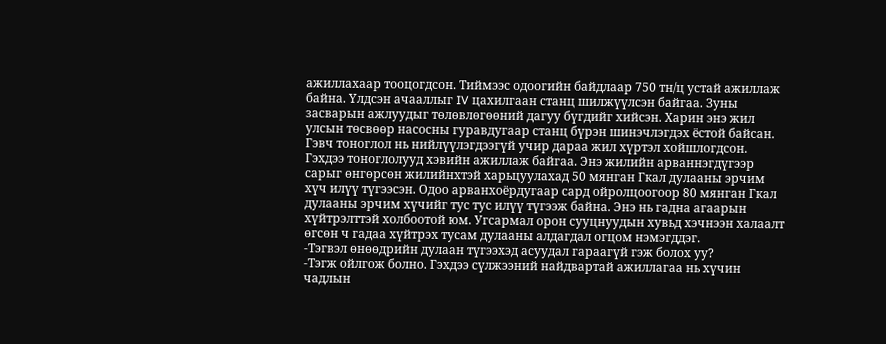ажиллахаар тооцогдсон. Тиймээс одоогийн байдлаар 750 тн/ц устай ажиллаж байна. Үлдсэн ачааллыг IV цахилгаан станц шилжүүлсэн байгаа. Зуны засварын ажлуудыг төлөвлөгөөний дагуу бүгдийг хийсэн. Харин энэ жил улсын төсвөөр насосны гуравдугаар станц бүрэн шинэчлэгдэх ёстой байсан. Гэвч тоноглол нь нийлүүлэгдээгүй учир дараа жил хүртэл хойшлогдсон. Гэхдээ тоноглолууд хэвийн ажиллаж байгаа. Энэ жилийн арваннэгдүгээр сарыг өнгөрсөн жилийнхтэй харьцуулахад 50 мянган Гкал дулааны эрчим хүч илүү түгээсэн. Одоо арванхоёрдугаар сард ойролцоогоор 80 мянган Гкал дулааны эрчим хүчийг тус тус илүү түгээж байна. Энэ нь гадна агаарын хүйтрэлттэй холбоотой юм. Угсармал орон сууцнуудын хувьд хэчнээн халаалт өгсөн ч гадаа хүйтрэх тусам дулааны алдагдал огцом нэмэгддэг.
-Тэгвэл өнөөдрийн дулаан түгээхэд асуудал гараагүй гэж болох уу?
-Тэгж ойлгож болно. Гэхдээ сүлжээний найдвартай ажиллагаа нь хүчин чадлын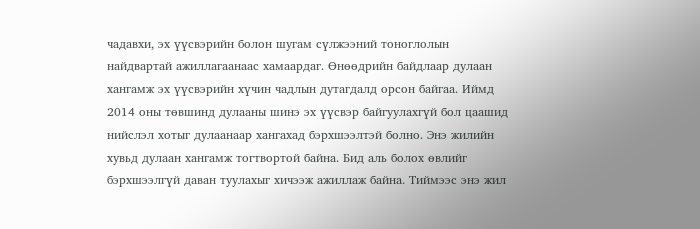чадавхи, эх үүсвэрийн болон шугам сүлжээний тоноглолын найдвартай ажиллагаанаас хамаардаг. Өнөөдрийн байдлаар дулаан хангамж эх үүсвэрийн хүчин чадлын дутагдалд орсон байгаа. Иймд 2014 оны төвшинд дулааны шинэ эх үүсвэр байгуулахгүй бол цаашид нийслэл хотыг дулаанаар хангахад бэрхшээлтэй болно. Энэ жилийн хувьд дулаан хангамж тогтвортой байна. Бид аль болох өвлийг бэрхшээлгүй даван туулахыг хичээж ажиллаж байна. Тиймээс энэ жил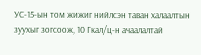УС-15-ын том жижиг нийлсэн таван халаалтын зуухыг зогсоож, 10 Гкал/ц-н ачаалалтай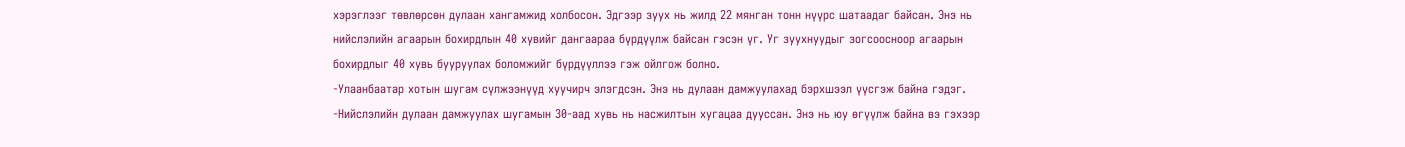хэрэглээг төвлөрсөн дулаан хангамжид холбосон. Эдгээр зуух нь жилд 22 мянган тонн нүүрс шатаадаг байсан. Энэ нь нийслэлийн агаарын бохирдлын 40 хувийг дангаараа бүрдүүлж байсан гэсэн үг. Уг зуухнуудыг зогсоосноор агаарын бохирдлыг 40 хувь бууруулах боломжийг бүрдүүллээ гэж ойлгож болно.
-Улаанбаатар хотын шугам сүлжээнүүд хуучирч элэгдсэн. Энэ нь дулаан дамжуулахад бэрхшээл үүсгэж байна гэдэг.
-Нийслэлийн дулаан дамжуулах шугамын 30-аад хувь нь насжилтын хугацаа дууссан. Энэ нь юу өгүүлж байна вэ гэхээр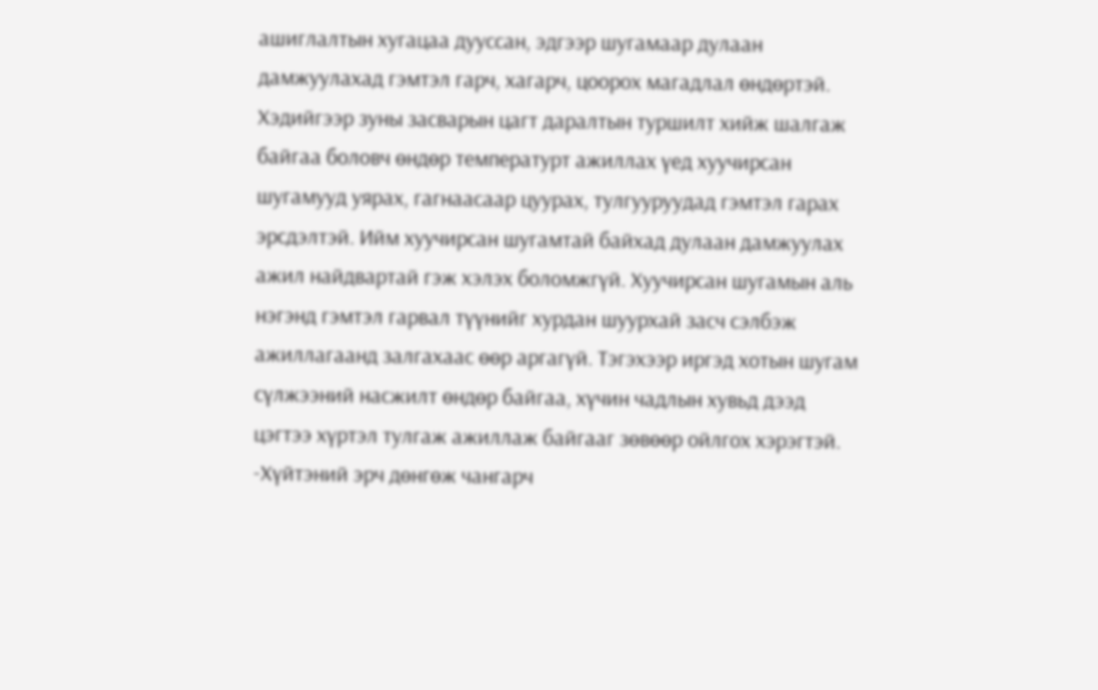ашиглалтын хугацаа дууссан, эдгээр шугамаар дулаан дамжуулахад гэмтэл гарч, хагарч, цоорох магадлал өндөртэй. Хэдийгээр зуны засварын цагт даралтын туршилт хийж шалгаж байгаа боловч өндөр температурт ажиллах үед хуучирсан шугамууд уярах, гагнаасаар цуурах, тулгууруудад гэмтэл гарах эрсдэлтэй. Ийм хуучирсан шугамтай байхад дулаан дамжуулах ажил найдвартай гэж хэлэх боломжгүй. Хуучирсан шугамын аль нэгэнд гэмтэл гарвал түүнийг хурдан шуурхай засч сэлбэж ажиллагаанд залгахаас өөр аргагүй. Тэгэхээр иргэд хотын шугам сүлжээний насжилт өндөр байгаа, хүчин чадлын хувьд дээд цэгтээ хүртэл тулгаж ажиллаж байгааг зөвөөр ойлгох хэрэгтэй.
-Хүйтэний эрч дөнгөж чангарч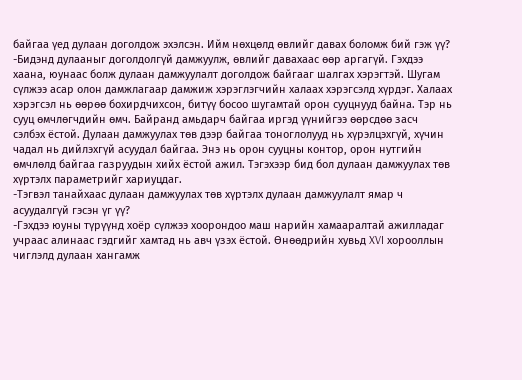байгаа үед дулаан доголдож эхэлсэн. Ийм нөхцөлд өвлийг давах боломж бий гэж үү?
-Бидэнд дулааныг доголдолгүй дамжуулж, өвлийг давахаас өөр аргагүй. Гэхдээ хаана, юунаас болж дулаан дамжуулалт доголдож байгааг шалгах хэрэгтэй. Шугам сүлжээ асар олон дамжлагаар дамжиж хэрэглэгчийн халаах хэрэгсэлд хүрдэг. Халаах хэрэгсэл нь өөрөө бохирдчихсон, битүү босоо шугамтай орон сууцнууд байна. Тэр нь сууц өмчлөгчдийн өмч. Байранд амьдарч байгаа иргэд үүнийгээ өөрсдөө засч сэлбэх ёстой. Дулаан дамжуулах төв дээр байгаа тоноглолууд нь хүрэлцэхгүй, хүчин чадал нь дийлэхгүй асуудал байгаа. Энэ нь орон сууцны контор, орон нутгийн өмчлөлд байгаа газруудын хийх ёстой ажил. Тэгэхээр бид бол дулаан дамжуулах төв хүртэлх параметрийг хариуцдаг.
-Тэгвэл танайхаас дулаан дамжуулах төв хүртэлх дулаан дамжуулалт ямар ч асуудалгүй гэсэн үг үү?
-Гэхдээ юуны түрүүнд хоёр сүлжээ хоорондоо маш нарийн хамааралтай ажилладаг учраас алинаас гэдгийг хамтад нь авч үзэх ёстой. Өнөөдрийн хувьд XVI хорооллын чиглэлд дулаан хангамж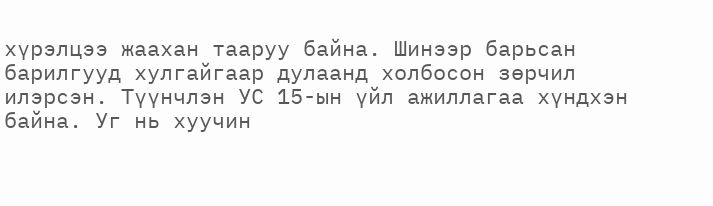хүрэлцээ жаахан тааруу байна. Шинээр барьсан барилгууд хулгайгаар дулаанд холбосон зөрчил илэрсэн. Түүнчлэн УС 15-ын үйл ажиллагаа хүндхэн байна. Уг нь хуучин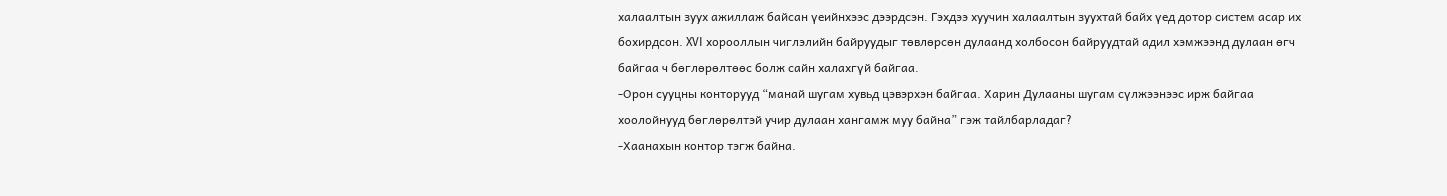халаалтын зуух ажиллаж байсан үеийнхээс дээрдсэн. Гэхдээ хуучин халаалтын зуухтай байх үед дотор систем асар их бохирдсон. XVI хорооллын чиглэлийн байруудыг төвлөрсөн дулаанд холбосон байруудтай адил хэмжээнд дулаан өгч байгаа ч бөглөрөлтөөс болж сайн халахгүй байгаа.
-Орон сууцны конторууд “манай шугам хувьд цэвэрхэн байгаа. Харин Дулааны шугам сүлжээнээс ирж байгаа хоолойнууд бөглөрөлтэй учир дулаан хангамж муу байна” гэж тайлбарладаг?
-Хаанахын контор тэгж байна.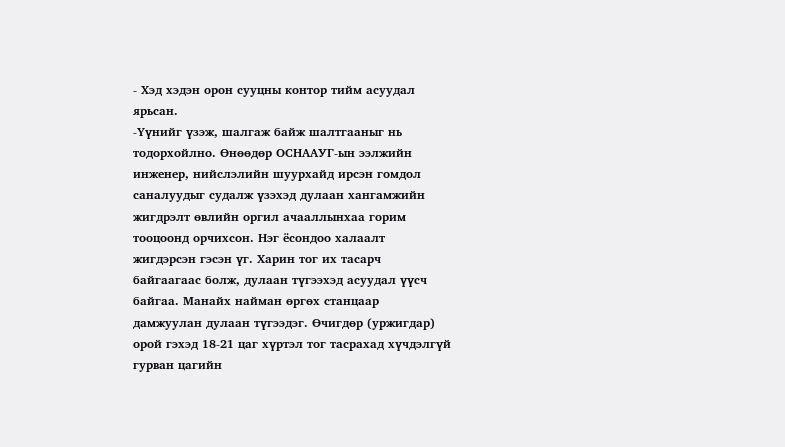- Хэд хэдэн орон сууцны контор тийм асуудал ярьсан.
-Үүнийг үзэж, шалгаж байж шалтгааныг нь тодорхойлно. Өнөөдөр ОСНААУГ-ын ээлжийн инженер, нийслэлийн шуурхайд ирсэн гомдол саналуудыг судалж үзэхэд дулаан хангамжийн жигдрэлт өвлийн оргил ачааллынхаа горим тооцоонд орчихсон. Нэг ёсондоо халаалт жигдэрсэн гэсэн үг. Харин тог их тасарч байгаагаас болж, дулаан түгээхэд асуудал үүсч байгаа. Манайх найман өргөх станцаар дамжуулан дулаан түгээдэг. Өчигдөр (уржигдар) орой гэхэд 18-21 цаг хүртэл тог тасрахад хүчдэлгүй гурван цагийн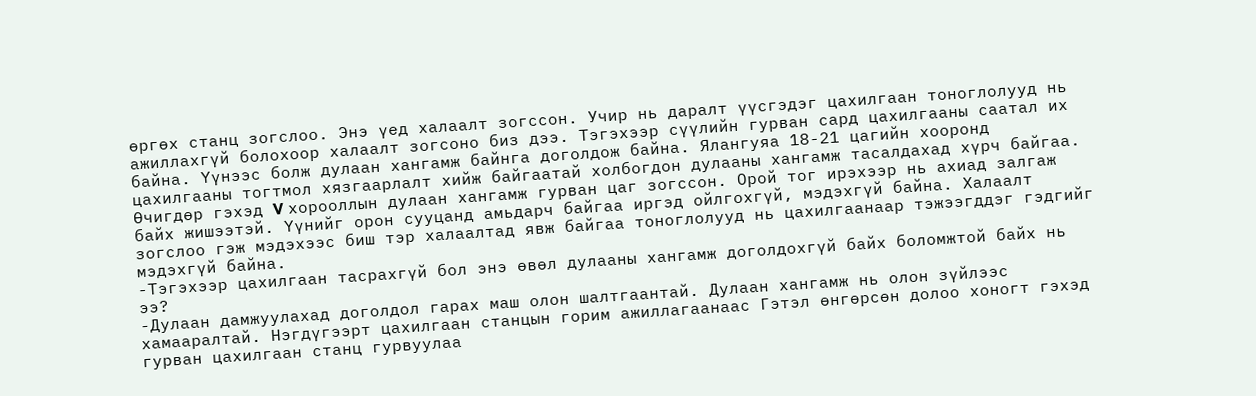өргөх станц зогслоо. Энэ үед халаалт зогссон. Учир нь даралт үүсгэдэг цахилгаан тоноглолууд нь ажиллахгүй болохоор халаалт зогсоно биз дээ. Тэгэхээр сүүлийн гурван сард цахилгааны саатал их байна. Үүнээс болж дулаан хангамж байнга доголдож байна. Ялангуяа 18-21 цагийн хооронд цахилгааны тогтмол хязгаарлалт хийж байгаатай холбогдон дулааны хангамж тасалдахад хүрч байгаа. Өчигдөр гэхэд V хорооллын дулаан хангамж гурван цаг зогссон. Орой тог ирэхээр нь ахиад залгаж байх жишээтэй. Үүнийг орон сууцанд амьдарч байгаа иргэд ойлгохгүй, мэдэхгүй байна. Халаалт зогслоо гэж мэдэхээс биш тэр халаалтад явж байгаа тоноглолууд нь цахилгаанаар тэжээгддэг гэдгийг мэдэхгүй байна.
-Тэгэхээр цахилгаан тасрахгүй бол энэ өвөл дулааны хангамж доголдохгүй байх боломжтой байх нь ээ?
-Дулаан дамжуулахад доголдол гарах маш олон шалтгаантай. Дулаан хангамж нь олон зүйлээс хамааралтай. Нэгдүгээрт цахилгаан станцын горим ажиллагаанаас Гэтэл өнгөрсөн долоо хоногт гэхэд гурван цахилгаан станц гурвуулаа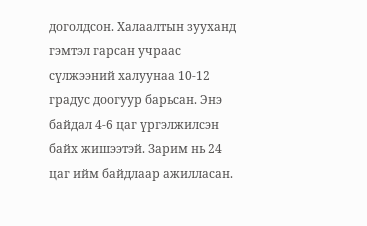доголдсон. Халаалтын зууханд гэмтэл гарсан учраас сүлжээний халуунаа 10-12 градус доогуур барьсан. Энэ байдал 4-6 цаг үргэлжилсэн байх жишээтэй. Зарим нь 24 цаг ийм байдлаар ажилласан.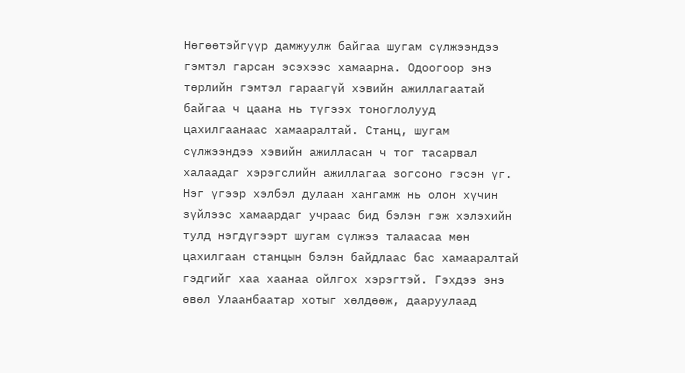Нөгөөтэйгүүр дамжуулж байгаа шугам сүлжээндээ гэмтэл гарсан эсэхээс хамаарна. Одоогоор энэ төрлийн гэмтэл гараагүй хэвийн ажиллагаатай байгаа ч цаана нь түгээх тоноглолууд цахилгаанаас хамааралтай. Станц, шугам сүлжээндээ хэвийн ажилласан ч тог тасарвал халаадаг хэрэгслийн ажиллагаа зогсоно гэсэн үг. Нэг үгээр хэлбэл дулаан хангамж нь олон хүчин зүйлээс хамаардаг учраас бид бэлэн гэж хэлэхийн тулд нэгдүгээрт шугам сүлжээ талаасаа мөн цахилгаан станцын бэлэн байдлаас бас хамааралтай гэдгийг хаа хаанаа ойлгох хэрэгтэй. Гэхдээ энэ өвөл Улаанбаатар хотыг хөлдөөж, дааруулаад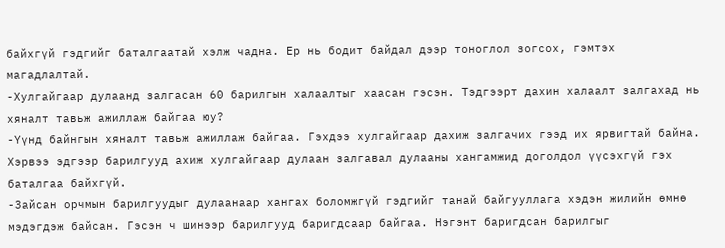байхгүй гэдгийг баталгаатай хэлж чадна. Ер нь бодит байдал дээр тоноглол зогсох, гэмтэх магадлалтай.
-Хулгайгаар дулаанд залгасан 60 барилгын халаалтыг хаасан гэсэн. Тэдгээрт дахин халаалт залгахад нь хяналт тавьж ажиллаж байгаа юу?
-Үүнд байнгын хяналт тавьж ажиллаж байгаа. Гэхдээ хулгайгаар дахиж залгачих гээд их ярвигтай байна. Хэрвээ эдгээр барилгууд ахиж хулгайгаар дулаан залгавал дулааны хангамжид доголдол үүсэхгүй гэх баталгаа байхгүй.
-Зайсан орчмын барилгуудыг дулаанаар хангах боломжгүй гэдгийг танай байгууллага хэдэн жилийн өмнө мэдэгдэж байсан. Гэсэн ч шинээр барилгууд баригдсаар байгаа. Нэгэнт баригдсан барилгыг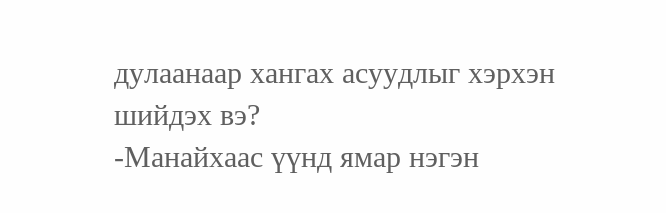дулаанаар хангах асуудлыг хэрхэн шийдэх вэ?
-Манайхаас үүнд ямар нэгэн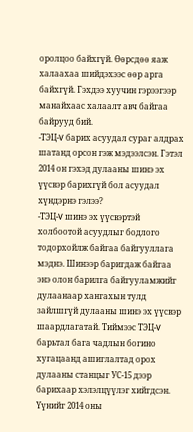оролцоо байхгүй. Өөрсдөө яаж халаахаа шийдэхээс өөр арга байхгүй. Гэхдээ хуучин гэрээгээр манайхаас халаалт авч байгаа байрууд бий.
-ТЭЦ-V барих асуудал сураг алдрах шатанд орсон гэж мэдээлсэн. Гэтэл 2014 он гэхэд дулааны шинэ эх үүсвэр барихгүй бол асуудал хүндэрнэ гэлээ?
-ТЭЦ-V шинэ эх үүсвэртэй холбоотой асуудлыг бодлого тодорхойлж байгаа байгууллага мэднэ. Шинээр баригдаж байгаа энэ олон барилга байгууламжийг дулаанаар хангахын тулд зайлшгүй дулааны шинэ эх үүсвэр шаардлагатай. Тиймээс ТЭЦ-V барьтал бага чадлын богино хугацаанд ашиглалтад орох дулааны станцыг УС-15 дээр барихаар хэлэлцүүлэг хийгдсэн. Үүнийг 2014 оны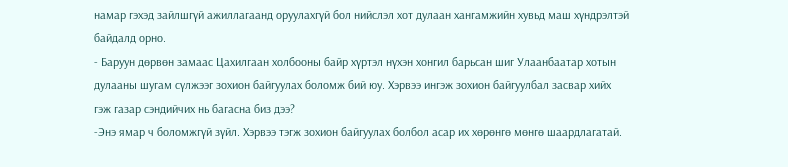намар гэхэд зайлшгүй ажиллагаанд оруулахгүй бол нийслэл хот дулаан хангамжийн хувьд маш хүндрэлтэй байдалд орно.
- Баруун дөрвөн замаас Цахилгаан холбооны байр хүртэл нүхэн хонгил барьсан шиг Улаанбаатар хотын дулааны шугам сүлжээг зохион байгуулах боломж бий юу. Хэрвээ ингэж зохион байгуулбал засвар хийх гэж газар сэндийчих нь багасна биз дээ?
-Энэ ямар ч боломжгүй зүйл. Хэрвээ тэгж зохион байгуулах болбол асар их хөрөнгө мөнгө шаардлагатай.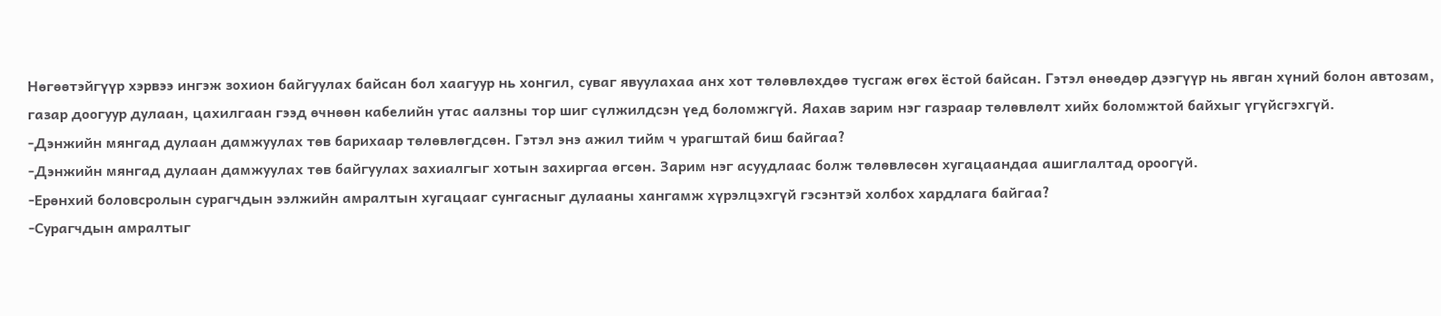Нөгөөтэйгүүр хэрвээ ингэж зохион байгуулах байсан бол хаагуур нь хонгил, суваг явуулахаа анх хот төлөвлөхдөө тусгаж өгөх ёстой байсан. Гэтэл өнөөдөр дээгүүр нь явган хүний болон автозам, газар доогуур дулаан, цахилгаан гээд өчнөөн кабелийн утас аалзны тор шиг сүлжилдсэн үед боломжгүй. Яахав зарим нэг газраар төлөвлөлт хийх боломжтой байхыг үгүйсгэхгүй.
-Дэнжийн мянгад дулаан дамжуулах төв барихаар төлөвлөгдсөн. Гэтэл энэ ажил тийм ч урагштай биш байгаа?
-Дэнжийн мянгад дулаан дамжуулах төв байгуулах захиалгыг хотын захиргаа өгсөн. Зарим нэг асуудлаас болж төлөвлөсөн хугацаандаа ашиглалтад ороогүй.
-Ерөнхий боловсролын сурагчдын ээлжийн амралтын хугацааг сунгасныг дулааны хангамж хүрэлцэхгүй гэсэнтэй холбох хардлага байгаа?
-Сурагчдын амралтыг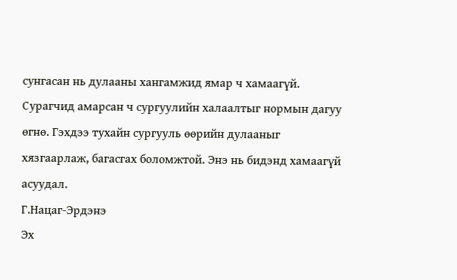сунгасан нь дулааны хангамжид ямар ч хамаагүй. Сурагчид амарсан ч сургуулийн халаалтыг нормын дагуу өгнө. Гэхдээ тухайн сургууль өөрийн дулааныг хязгаарлаж, багасгах боломжтой. Энэ нь бидэнд хамаагүй асуудал.
Г.Нацаг-Эрдэнэ
Эх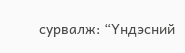сурвалж: “Үндэсний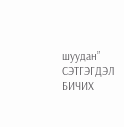шуудан”
СЭТГЭГДЭЛ БИЧИХ